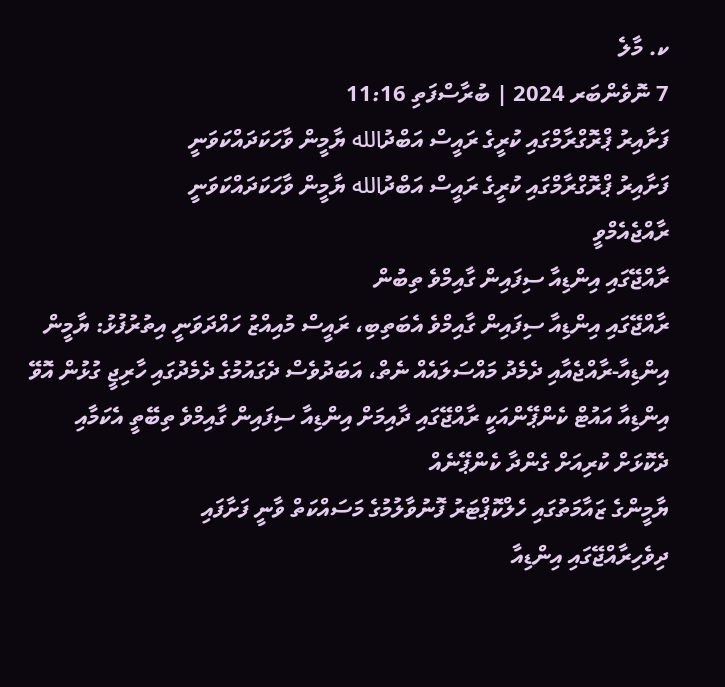ކ. މާލެ
7 ނޮވެންބަރ 2024 | ބުރާސްފަތި 11:16
ފަށާއިރު ޕްރޮގްރާމްގައި ކުރީގެ ރައީސް އަބްދުالله ޔާމީން ވާހަކަދައްކަވަނީ
ފަށާއިރު ޕްރޮގްރާމްގައި ކުރީގެ ރައީސް އަބްދުالله ޔާމީން ވާހަކަދައްކަވަނީ
ރާއްޖެއެމްވީ
ރާއްޖޭގައި އިންޑިއާ ސިފައިން ގާއިމްވެ ތިބުން
ރާއްޖޭގައި އިންޑިއާ ސިފައިން ގާއިމްވެ އެބަތިބި، ރައީސް މުއިއްޒު ހައްދަވަނީ އިތުރުފުޅު: ޔާމީން
އިންޑިއާ-ރާއްޖެއާއި ދެމެދު މައްސަލައެއް ނެތް، އަބަދުވެސް ދެގައުމުގެ ދެމެދުގައި ހާރިޖީ ގުޅުން އޮވޭ
އިންޑިއާ އައުޓް ކެންޕޭންއަކީ ރާއްޖޭގައި ދާއިމަށް އިންޑިއާ ސިފައިން ގާއިމްވެ ތިބޭތީ އެކަމާއި ދެކޮޅަށް ކުރިއަށް ގެންދާ ކެންޕޭނެއް
ޔާމީންގެ ޒައާމަތުގައި ހެލްކޮޕްޓަރު ފޮނުވާލުމުގެ މަސައްކަތް ވާނީ ފަށާފައި
ދިވެހިރާއްޖޭގައި އިންޑިއާ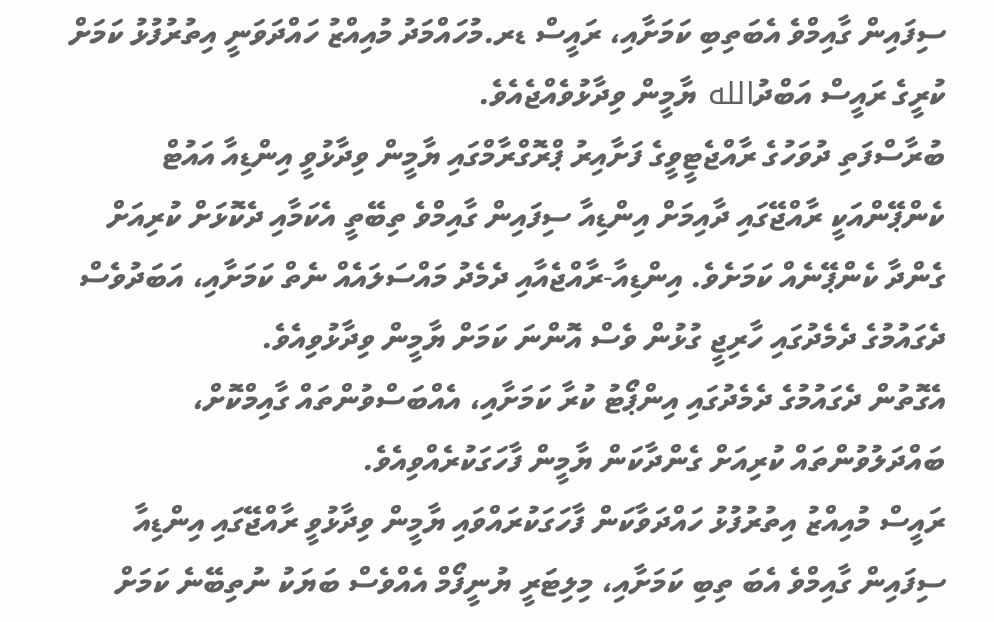ސިފައިން ގާއިމްވެ އެބަތިބި ކަމަށާއި، ރައީސް ޑރ.މުހައްމަދު މުއިއްޒު ހައްދަވަނީ އިތުރުފުޅު ކަމަށް ކުރީގެ ރައީސް އަބްދުالله ޔާމީން ވިދާޅުވެއްޖެއެވެ.
ބުރާސްފަތި ދުވަހުގެ ރާއްޖެޓީވީގެ ފަށާއިރު ޕްރޮގްރާމްގައި ޔާމީން ވިދާޅުވީ އިންޑިއާ އައުޓް ކެންޕޭންއަކީ ރާއްޖޭގައި ދާއިމަށް އިންޑިއާ ސިފައިން ގާއިމްވެ ތިބޭތީ އެކަމާއި ދެކޮޅަށް ކުރިއަށް ގެންދާ ކެންޕޭނެއް ކަމަށެވެ. އިންޑިއާ-ރާއްޖެއާއި ދެމެދު މައްސަލައެއް ނެތް ކަމަށާއި، އަބަދުވެސް ދެގައުމުގެ ދެމެދުގައި ހާރިޖީ ގުޅުން ވެސް އޮންނަ ކަމަށް ޔާމީން ވިދާޅުވިއެވެ.
އެގޮތުން ދެގައުމުގެ ދެމެދުގައި އިންޕޯޓު ކުރާ ކަމަށާއި، އެއްބަސްވުންތައް ގާއިމްކޮށް، ބައްދަލުވުންތައް ކުރިއަށް ގެންދާކަން ޔާމީން ފާހަގަކުރެއްވިއެވެ.
ރައީސް މުއިއްޒު އިތުރުފުޅު ހައްދަވާކަން ފާހަގަކުރައްވައި ޔާމީން ވިދާޅުވީ ރާއްޖޭގައި އިންޑިއާ ސިފައިން ގާއިމްވެ އެބަ ތިބި ކަމަށާއި، މިލިޓަރީ ޔުނީފޯމް އެއްވެސް ބަޔަކު ނުތިބޭނެ ކަމަށް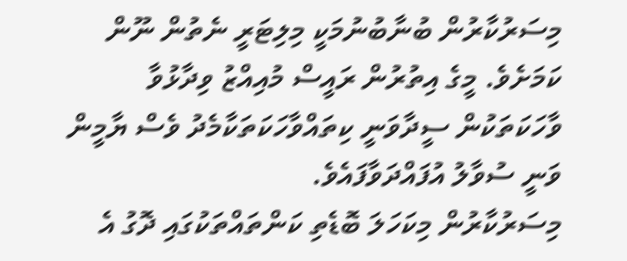މިސަރުކާރުން ބުނާބުނުމަކީ މިލިޓަރީ ނެތުން ނޫން ކަމަށެވެ. މީގެ އިތުރުން ރައީސް މުއިއްޒު ވިދާޅުވާ ވާހަކަތަކުން ސީދާވަނީ ކިތައްވާހަކަތަކާމެދު ވެސް ޔާމީން ވަނީ ސުވާލު އުފައްދަވާފައެވެ.
މިސަރުކާރުން މިކަހަލަ ބޮޑެތި ކަންތައްތަކުގައި ދޮގު އެ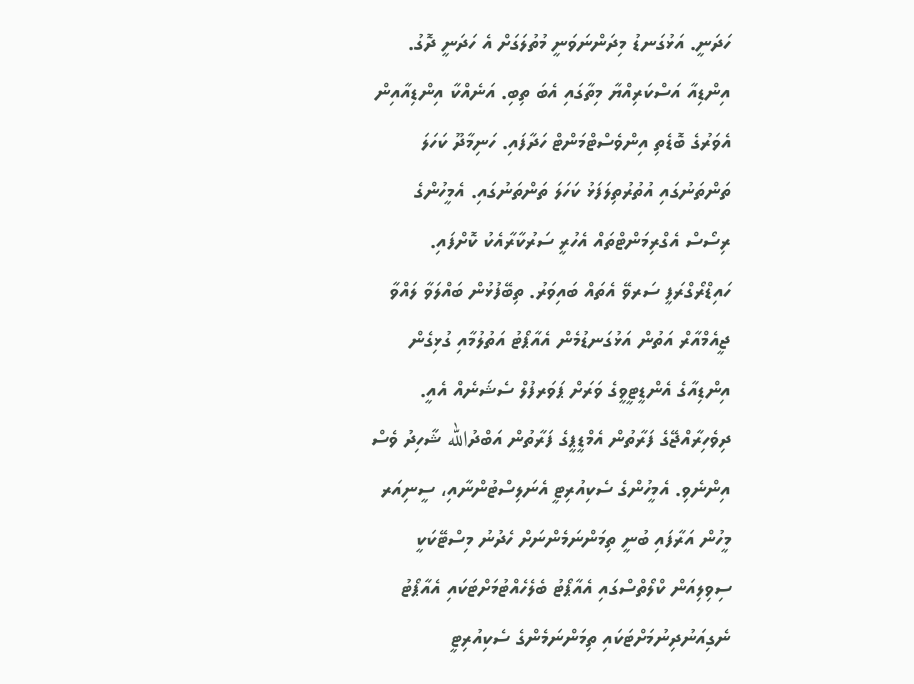ހަދަނީ. އަޅުގަނޑު މިދަންނަވަނީ މުތުލަގަށް އެ ހަދަނީ ދޮގު. އިންޑިއާ އަސްކަރިއްޔާ މިތާގައި އެބަ ތިބި. އަނެއްކާ އިންޑިއާއިން އެވަރުގެ ބޮޑެތި އިންވެސްޓްމަންޓް ހަދާފައި. ހަނިމާދޫ ކަހަލަ ތަންތަނުގައި އުތުރުތިލަފަޅު ކަހަލަ ތަންތަނުގައި. އެމީހުންގެ ރިސޯސް އެގްރިމަންޓްތައް އެހުރީ ސަރުކާރާއެކު ކޮށްފައި. ހައިޑްރޯގްރަފީ ސަރވޭ އެތައް ބައިވަރު. ތިބޭފުޅުން ބައްލަވާ ލައްވާ ޖީއެމްއާރް އަތުން އަޅުގަނޑުމެން އެއާޕޯޓު އަތުލުމާއި ގުޅިގެން އިންޑިއާގެ އެންޑީޓީވީގެ ވަރަށް ޕަވަރފުލް ސެޝަނެއް އެއީ. ދިވެހިރާއްޖޭގެ ފަރާތުން އެމްޑީޕީގެ ފަރާތުން އަބްދުالله ޝާހިދު ވެސް އިންނެވި. އެމީހުންގެ ސެކިއުރިޓީ އެނަލިސްޓުންނާއި، ސީނިއަރ މީހުން އަރާފައި ބުނީ ތިމަންނަމެންނަށް ހެދުނު މިސްޓޭކަކީ ސިވިލިއަން ކްލޯތްސްގައި އެއާޕޯޓު ބެލެހެއްޓުމަށްޓަކައި އެއާޕޯޓު ނެގިއަނުދިނުމަށްޓަކައި ތިމަންނަމެންގެ ސެކިއުރިޓީ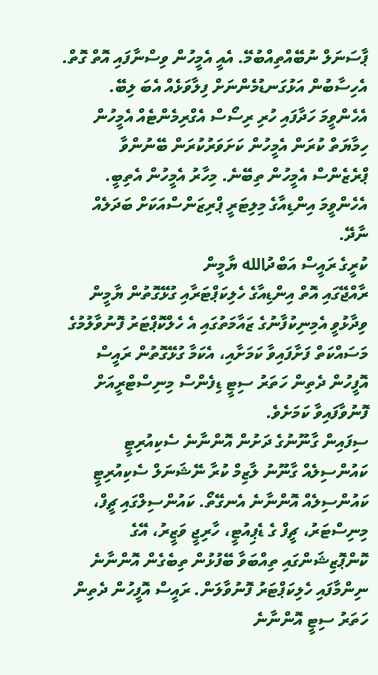ޕާސަނަލް ނުބޭއްތިއްބުމޭ. އެއީ އެމީހުން ވިސްނާފައި އޮތް ގޮތް. އެހިސާބުން އަޅުގަނޑުމެންނަށް ފިލާވަޅެއް އެބަ ލިބޭ. އެހެންވީމަ ހަދާފައި ހުރި ރިސޯސް އެގްރިމެންޓެއް އެމީހުން ހިމާޔަތް ކުރަން އެމީހުން ކަށަވަރުކުރަން ބޭނުންވާ ޕްރެޒެންސް އެމީހުން ތިބޭނެ. މިހާރު އެމީހުން އެތިބީ. އެހެންވީމަ އިންޑިއާގެ މިލިޓަރީ ޕްރިޒަންސްއަކަށް ބަދަލެއް ނާދޭ.
ކުރީގެ ރައީސް އަބްދުالله ޔާމީން
ރާއްޖޭގައި އޮތް އިންޑިއާގެ ހެލިކަޕްޓަރާއި ގުޅޭގޮތުން ޔާމީން ވިދާޅުވީ އެމިނިކުފާނުގެ ޒައާމަތުގައި އެ ހެލްކޮޕްޓަރު ފޮނުވާލުމުގެ މަސައްކަތް ފަށާފައިވާ ކަމަށާއި، އެކަމާ ގުޅޭގޮތުން ރައީސް އޮފީހުން ދެތިން ހަތަރު ސިޓީ ޑިފެންސް މިނިސްޓްރީއަށް ފޮނުވާފައިވާ ކަމަށެވެ.
ސިފައިން ގާނޫނުގެ ދަށުން އޮންނާނެ ސެކިއުރިޓީ ކައުންސިލެއް ގާނޫނު ލާޒިމް ކުރާ ނޭޝަނަލް ސެކިއުރިޓީ ކައުންސިލެއް އޮންނާނެ އެނގޭތޯ. ކައުންސިލްގައި ޗީފް، މިނިސްޓަރު، ޗީފް ގެ ޑެޕިއުޓީ، ހާރިޖީ ވަޒީރު، އޭގެ ކޮންޕޮޒިޝަންގައި ތިއްބަވާ ބޭފުޅުން ތިބެގެން އޮންނާނެ ނިންމާފައި ހެލިކަޕްޓަރު ފޮނުވާލަން. ރައީސް އޮފީހުން ދެތިން ހަތަރު ސިޓީ އޮންނާނެ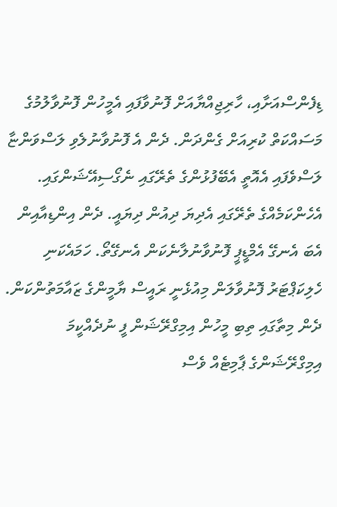ޑިފެންސްއަށާއި، ހާރިޖިއްޔާއަށް ފޮނުވާފައި އެމީހުން ފޮނުވާލުމުގެ މަސައްކަތް ކުރިއަށް ގެންދަން. ދެން އެ ފޮނުވާނުލެވި ލަސްވަންޏާ ލަސްވެފައި އެއޮތީ އެބޭފުޅުންގެ ތެރޭގައި ނެގޯސިއޭޝަންގައި. އެހެންކަމެއްގެ ތެރޭގައި އެދިޔަ ދިއުން ދިޔައީ. ދެން އިންޑިއާއިން އެބަ އެނގޭ އެމްޑީޕީ ފޮނުވާނުލާނެކަން އެނގޭތޯ. ހަމައެކަނި ހެލިކަޕްޓަރު ފޮނުވާލަން މިއުޅެނީ ރައީސް ޔާމީންގެ ޒައާމަތުންކަން. ދެން މިތާގައި ތިބި މީހުން އިމިގްރޭޝަން ފީ ނުދެއްކީމަ އިމިގްރޭޝަންގެ ޕާމިޓެއް ވެސް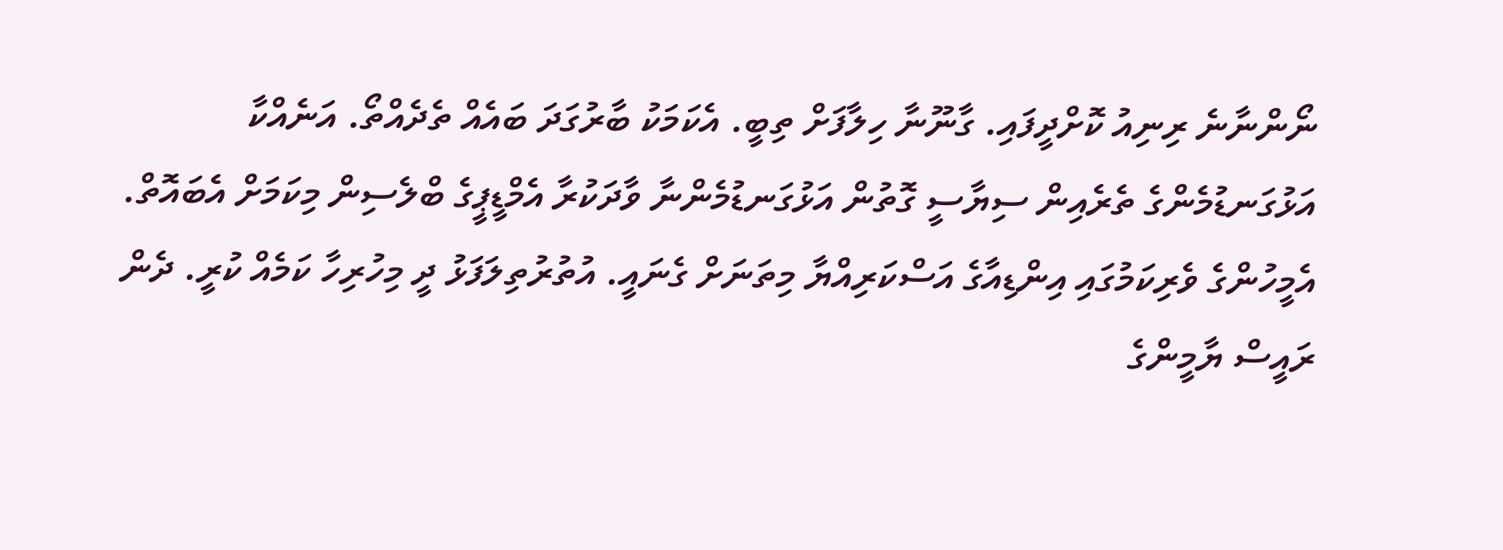ނޯންނާނެ ރިނިއު ކޮށްދީފައި. ގާނޫނާ ހިލާފަށް ތިބީ. އެކަމަކު ބާރުގަދަ ބައެއް ތެދެއްތޯ. އަނެއްކާ އަޅުގަނޑުމެންގެ ތެރެއިން ސިޔާސީ ގޮތުން އަޅުގަނޑުމެންނާ ވާދަކުރާ އެމްޑީޕީގެ ބްލެސިން މިކަމަށް އެބައޮތް. އެމީހުންގެ ވެރިކަމުގައި އިންޑިއާގެ އަސްކަރިއްޔާ މިތަނަށް ގެނައީ. އުތުރުތިލަފަޅު ދީ މިހުރިހާ ކަމެއް ކުރީ. ދެން ރައީސް ޔާމީންގެ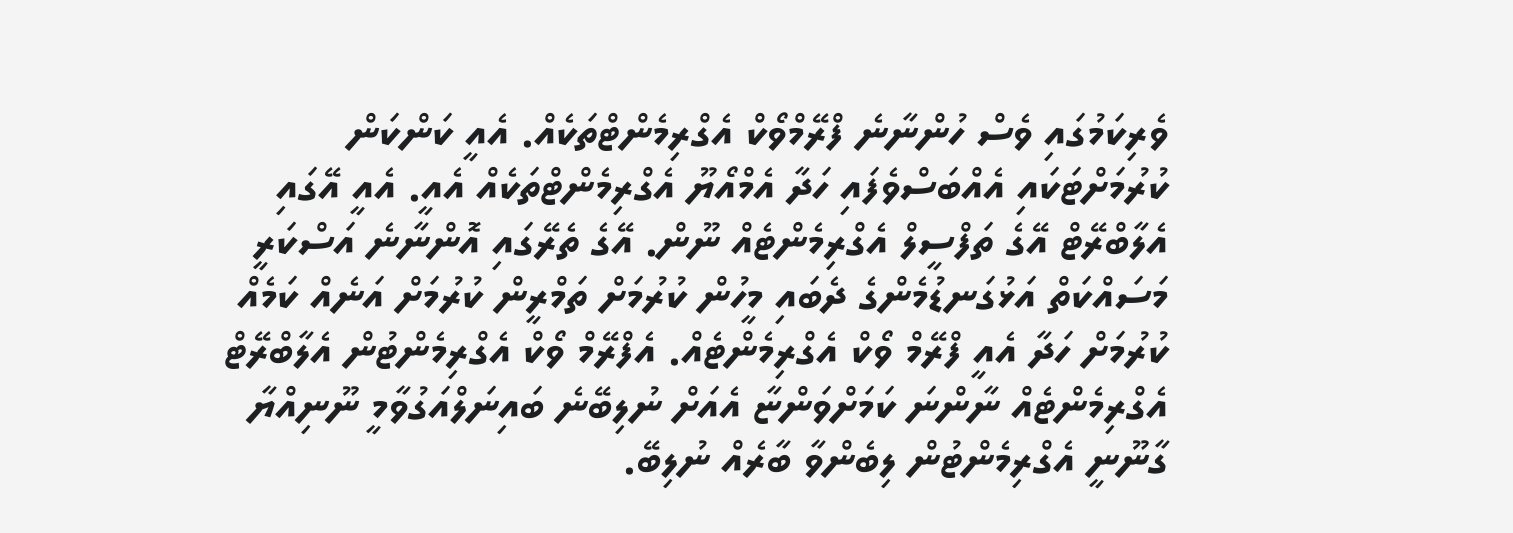ވެރިކަމުގައި ވެސް ހުންނާނެ ފްރޭމްވޯކް އެގްރިމެންޓްތަކެއް. އެއީ ކަންކަން ކުރުމަށްޓަކައި އެއްބަސްވެފައި ހަދާ އެމްއޯޔޫ އެގްރިމެންޓްތަކެއް އެއީ. އެއީ އޭގައި އެލާބްރޭޓް އޭގެ ތަފްސީލް އެގްރިމެންޓެއް ނޫން. އޭގެ ތެރޭގައި އޮންނާނެ އަސްކަރީ މަސައްކަތް އަޅުގަނޑުމެންގެ ދެބައި މީހުން ކުރުމަށް ތަމްރީން ކުރުމަށް އަނެއް ކަމެއް ކުރުމަށް ހަދާ އެއީ ފްރޭމް ވޯކް އެގްރިމެންޓެއް. އެފްރޭމް ވޯކް އެގްރިމެންޓުން އެލާބްރޭޓް އެގްރިމެންޓެއް ނާންނަ ކަމަށްވަންޏާ އެއަށް ނުލިބޭނެ ބައިނަލްއަގުވާމީ ނޫނިއްޔާ ގާނޫނީ އެގްރިމެންޓުން ލިބެންވާ ބާރެއް ނުލިބޭ.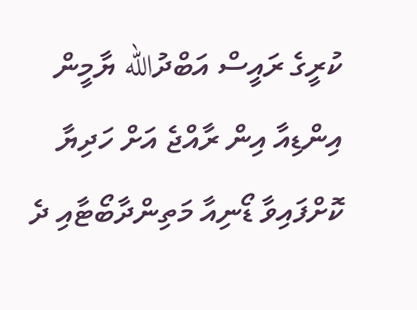ކުރީގެ ރައީސް އަބްދުالله ޔާމީން
އިންޑިއާ އިން ރާއްޖެ އަށް ހަދިޔާ ކޮށްފައިވާ ޑޯނިއާ މަތިންދާބޯޓާއި ދެ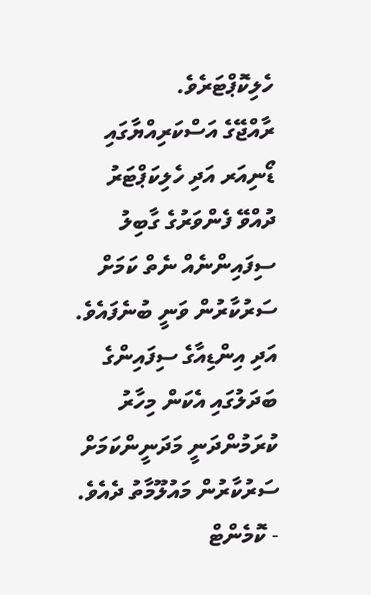ހެލިކޮޕްޓަރެވެ.
ރާއްޖޭގެ އަސްކަރިއްޔާގައި ޑޯނިއަރ އަދި ހެލިކަޕްޓަރު ދުއްވޭ ފެންވަރުގެ ގާބިލު ސިފައިންނެއް ނެތް ކަމަށް ސަރުކާރުން ވަނީ ބުނެފައެވެ. އަދި އިންޑިއާގެ ސިފައިންގެ ބަދަލުގައި އެކަން މިހާރު ކުރަމުންދަނީ މަދަނީންކަމަށް ސަރުކާރުން މައުލޫމާތު ދެއެވެ.
- ކޮމެންޓް